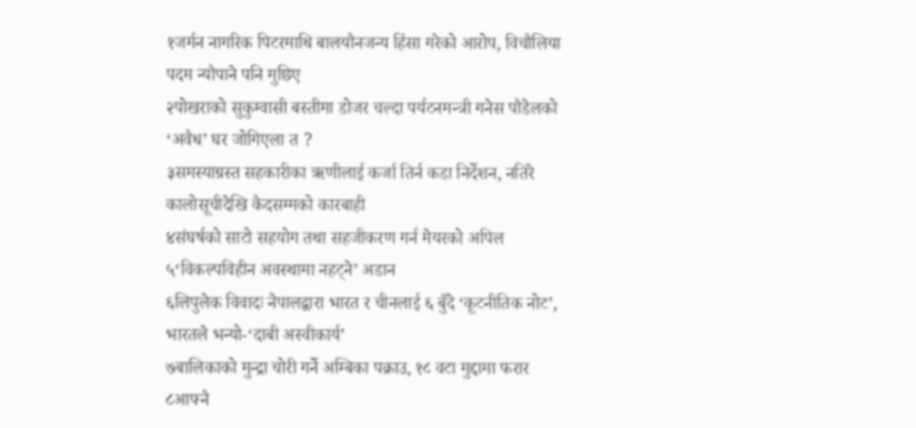१जर्मन नागरिक पिटरमाथि बालयौनजन्य हिंसा गरेको आरोप, विचौलिया पदम न्यौपाने पनि मुछिए
२पोखराको सुकुम्वासी बस्तीमा डोजर चल्दा पर्यटनमन्त्री गनेस पौडेलको ‘अवैध’ घर जोगिएला त ?
३समस्याग्रस्त सहकारीका ऋणीलाई कर्जा तिर्न कडा निर्देशन, नतिरे कालोसूचीदेखि कैदसम्मको कारबाही
४संघर्षको साटो सहयोग तथा सहजीकरण गर्न मेयरको अपिल
५‘विकल्पविहीन अवस्थामा नहट्ने’ अडान
६लिपुलेक विवादः नेपालद्वारा भारत र चीनलाई ६ बुँदे ‘कूटनीतिक नोट’, भारतले भन्यो-‘दाबी अस्वीकार्य’
७बालिकाको मुन्द्रा चोरी गर्ने अम्बिका पक्राउ, १८ वटा मुद्दामा फरार
८आफ्नै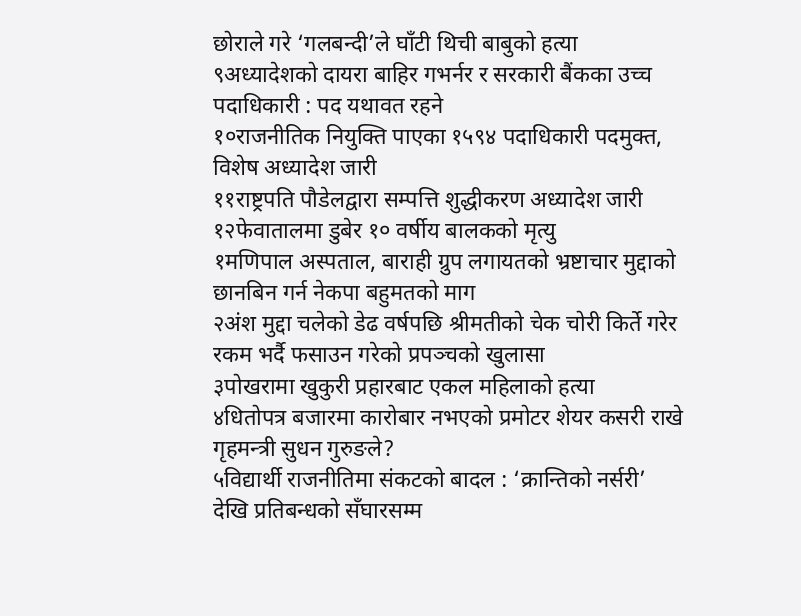छोराले गरे ‘गलबन्दी’ले घाँटी थिची बाबुको हत्या
९अध्यादेशको दायरा बाहिर गभर्नर र सरकारी बैंकका उच्च पदाधिकारी : पद यथावत रहने
१०राजनीतिक नियुक्ति पाएका १५९४ पदाधिकारी पदमुक्त, विशेष अध्यादेश जारी
११राष्ट्रपति पौडेलद्वारा सम्पत्ति शुद्धीकरण अध्यादेश जारी
१२फेवातालमा डुबेर १० वर्षीय बालकको मृत्यु
१मणिपाल अस्पताल, बाराही ग्रुप लगायतको भ्रष्टाचार मुद्दाको छानबिन गर्न नेकपा बहुमतको माग
२अंश मुद्दा चलेको डेढ वर्षपछि श्रीमतीको चेक चोरी किर्ते गरेर रकम भर्दै फसाउन गरेको प्रपञ्चको खुलासा
३पोखरामा खुकुरी प्रहारबाट एकल महिलाको हत्या
४धितोपत्र बजारमा कारोबार नभएको प्रमोटर शेयर कसरी राखे गृहमन्त्री सुधन गुरुङले?
५विद्यार्थी राजनीतिमा संकटको बादल : ‘क्रान्तिको नर्सरी’ देखि प्रतिबन्धको सँघारसम्म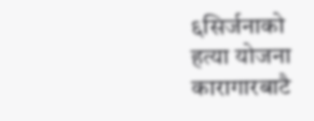६सिर्जनाको हत्या योजना कारागारबाटै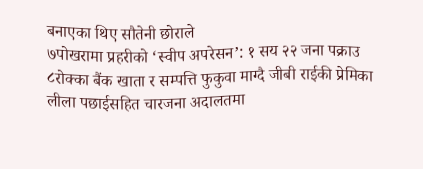बनाएका थिए सौतेनी छोराले
७पोखरामा प्रहरीको ‘स्वीप अपरेसन’: १ सय २२ जना पक्राउ
८रोक्का बैंक खाता र सम्पत्ति फुकुवा माग्दै जीबी राईकी प्रेमिका लीला पछाईसहित चारजना अदालतमा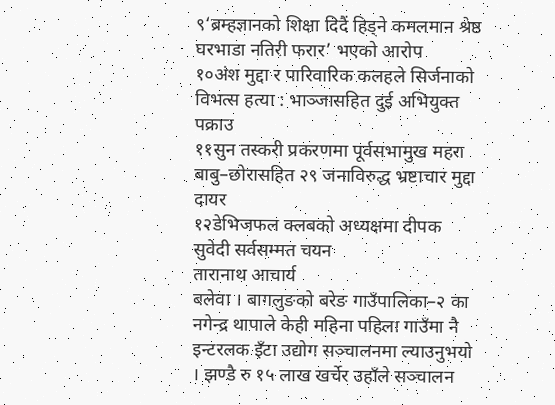९‘ब्रम्हज्ञानको शिक्षा दिदैं हिड्ने कमलमान श्रेष्ठ घरभाडा नतिरी फरार’ भएको आरोप
१०अंश मुद्दा र पारिवारिक कलहले सिर्जनाको विभत्स हत्या : भाञ्जासहित दुई अभियुक्त पक्राउ
११सुन तस्करी प्रकरणमा पूर्वसभामुख महरा बाबु–छोरासहित २९ जनाविरुद्ध भ्रष्टाचार मुद्दा दायर
१२डेभिजफल क्लबको अध्यक्षमा दीपक सुवेदी सर्वसम्मत चयन
तारानाथ आचार्य
बलेवा । बागलुङको बरेङ गाउँपालिका–२ का नगेन्द्र थापाले केही महिना पहिला गाउँमा नै इन्टरलक इँटा उद्योग सञ्चालनमा ल्याउनुभयो । झण्डै रु १५ लाख खर्चेर उहाँले सञ्चालन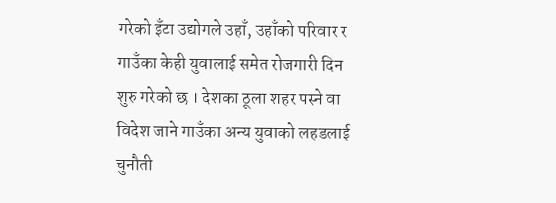गरेको इँटा उद्योगले उहाँ, उहाँको परिवार र गाउँका केही युवालाई समेत रोजगारी दिन शुरु गरेको छ । देशका ठूला शहर पस्ने वा विदेश जाने गाउँका अन्य युवाको लहडलाई चुनौती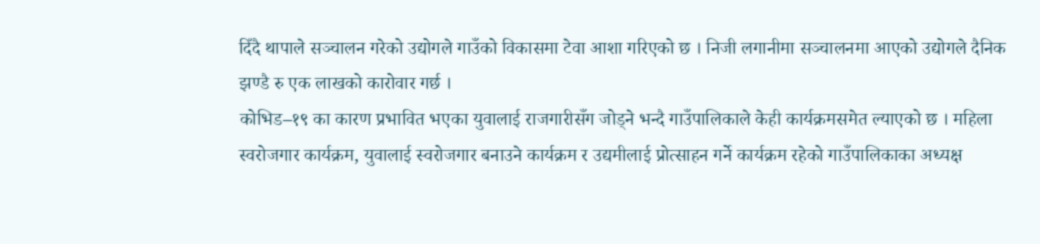दिँदै थापाले सञ्चालन गरेको उद्योगले गाउँको विकासमा टेवा आशा गरिएको छ । निजी लगानीमा सञ्चालनमा आएको उद्योगले दैनिक झण्डै रु एक लाखको कारोवार गर्छ ।
कोभिड–१९ का कारण प्रभावित भएका युवालाई राजगारीसँग जोड्ने भन्दै गाउँपालिकाले केही कार्यक्रमसमेत ल्याएको छ । महिला स्वरोजगार कार्यक्रम, युवालाई स्वरोजगार बनाउने कार्यक्रम र उद्यमीलाई प्रोत्साहन गर्ने कार्यक्रम रहेको गाउँपालिकाका अध्यक्ष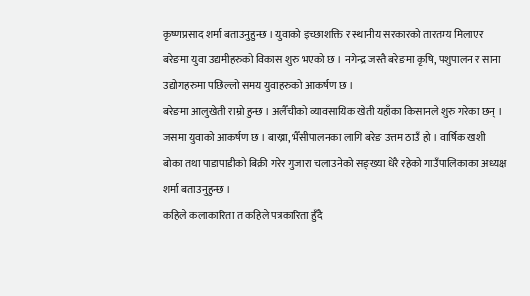कृष्णप्रसाद शर्मा बताउनुहुन्छ । युवाको इच्छाशक्ति र स्थानीय सरकारको तारतम्य मिलाएर बरेङमा युवा उद्यमीहरुको विकास शुरु भएको छ । नगेन्द्र जस्तै बरेङमा कृषि, पशुपालन र साना उद्योगहरुमा पछिल्लो समय युवाहरुको आकर्षण छ ।
बरेङमा आलुखेती राम्रो हुन्छ । अलैँचीको व्यावसायिक खेती यहाँका किसानले शुरु गरेका छन् । जसमा युवाको आकर्षण छ । बाख्रा, भैँसीपालनका लागि बरेङ उत्तम ठाउँ हो । वार्षिक खशी बोका तथा पाडापाडीको बिक्री गरेर गुजारा चलाउनेको सङ्ख्या धेरै रहेको गाउँपालिकाका अध्यक्ष शर्मा बताउनुहुन्छ ।
कहिले कलाकारिता त कहिले पत्रकारिता हुँदै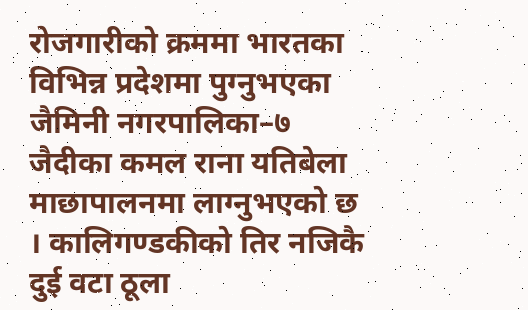रोजगारीको क्रममा भारतका विभिन्न प्रदेशमा पुग्नुभएका जैमिनी नगरपालिका–७ जैदीका कमल राना यतिबेला माछापालनमा लाग्नुभएको छ । कालिगण्डकीको तिर नजिकै दुई वटा ठूला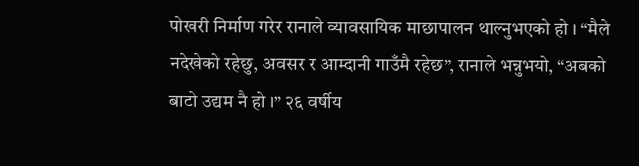पोखरी निर्माण गरेर रानाले व्यावसायिक माछापालन थाल्नुभएको हो । “मैले नदेखेको रहेछु, अवसर र आम्दानी गाउँमै रहेछ”, रानाले भन्नुभयो, “अबको बाटो उद्यम नै हो ।” २६ वर्षीय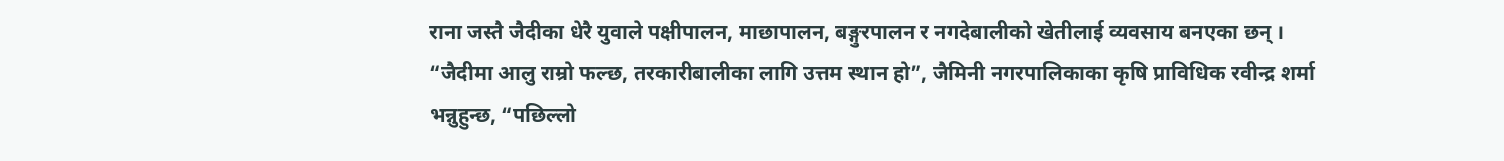राना जस्तै जैदीका धेरै युवाले पक्षीपालन, माछापालन, बङ्गुरपालन र नगदेबालीको खेतीलाई व्यवसाय बनएका छन् ।
“जैदीमा आलु राम्रो फल्छ, तरकारीबालीका लागि उत्तम स्थान हो”, जैमिनी नगरपालिकाका कृषि प्राविधिक रवीन्द्र शर्मा भन्नुहुन्छ, “पछिल्लो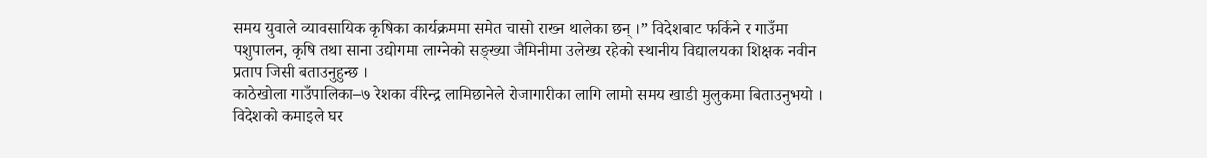समय युवाले व्यावसायिक कृषिका कार्यक्रममा समेत चासो राख्न थालेका छन् ।” विदेशबाट फर्किने र गाउँमा पशुपालन, कृषि तथा साना उद्योगमा लाग्नेको सङ्ख्या जैमिनीमा उलेख्य रहेको स्थानीय विद्यालयका शिक्षक नवीन प्रताप जिसी बताउनुहुन्छ ।
काठेखोला गाउँपालिका–७ रेशका वीरेन्द्र लामिछानेले रोजागारीका लागि लामो समय खाडी मुलुकमा बिताउनुभयो । विदेशको कमाइले घर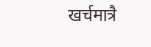खर्चमात्रै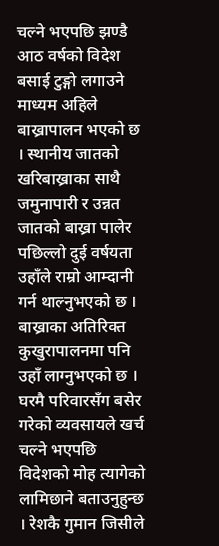चल्ने भएपछि झण्डै आठ वर्षको विदेश बसाई टुङ्गो लगाउने माध्यम अहिले बाख्रापालन भएको छ । स्थानीय जातको खरिबाख्राका साथै जमुनापारी र उन्नत जातको बाख्रा पालेर पछिल्लो दुई वर्षयता उहाँले राम्रो आम्दानी गर्न थाल्नुभएको छ । बाख्राका अतिरिक्त कुखुरापालनमा पनि उहाँ लाग्नुभएको छ । घरमै परिवारसँग बसेर गरेको व्यवसायले खर्च चल्ने भएपछि विदेशको मोह त्यागेको लामिछाने बताउनुहुन्छ । रेशकै गुमान जिसीले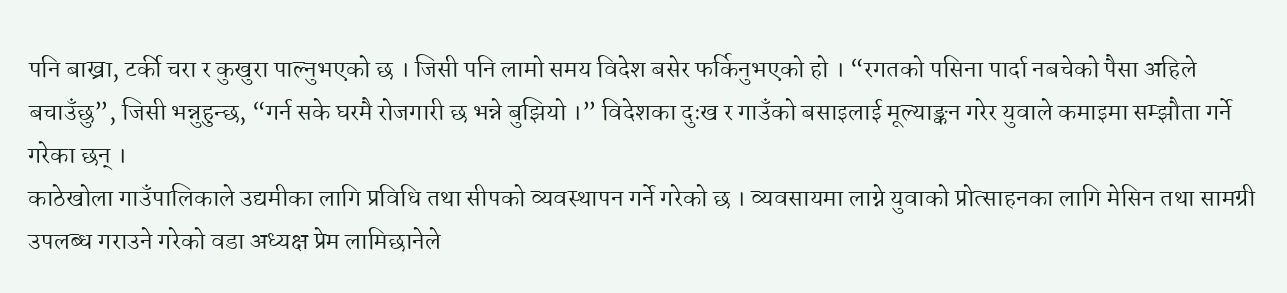पनि बाख्रा, टर्की चरा र कुखुरा पाल्नुभएको छ । जिसी पनि लामो समय विदेश बसेर फर्किनुभएको हो । “रगतको पसिना पार्दा नबचेको पैसा अहिले बचाउँछु”, जिसी भन्नुहुन्छ, “गर्न सके घरमै रोजगारी छ भन्ने बुझियो ।” विदेशका दुःख र गाउँको बसाइलाई मूल्याङ्कन गरेर युवाले कमाइमा सम्झौता गर्ने गरेका छन् ।
काठेखोला गाउँपालिकाले उद्यमीका लागि प्रविधि तथा सीपको व्यवस्थापन गर्ने गरेको छ । व्यवसायमा लाग्ने युवाको प्रोत्साहनका लागि मेसिन तथा सामग्री उपलब्ध गराउने गरेको वडा अध्यक्ष प्रेम लामिछानेले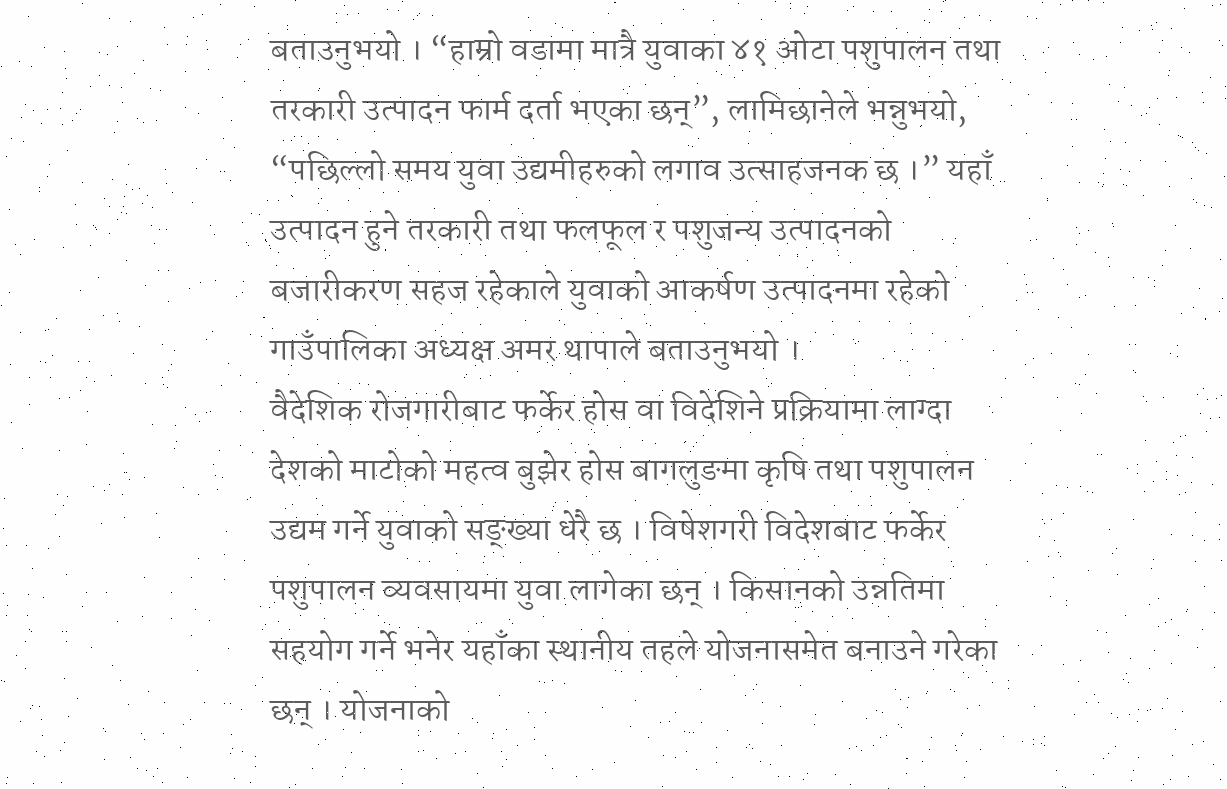बताउनुभयो । “हाम्रो वडामा मात्रै युवाका ४१ ओटा पशुपालन तथा तरकारी उत्पादन फार्म दर्ता भएका छन्”, लामिछानेले भन्नुभयो, “पछिल्लो समय युवा उद्यमीहरुको लगाव उत्साहजनक छ ।” यहाँ उत्पादन हुने तरकारी तथा फलफूल र पशुजन्य उत्पादनको बजारीकरण सहज रहेकाले युवाको आकर्षण उत्पादनमा रहेको गाउँपालिका अध्यक्ष अमर थापाले बताउनुभयो ।
वैदेशिक रोजगारीबाट फर्केर होस वा विदेशिने प्रक्रियामा लाग्दा देशको माटोको महत्व बुझेर होस बागलुङमा कृषि तथा पशुपालन उद्यम गर्ने युवाको सङ्ख्या धेरै छ । विषेशगरी विदेशबाट फर्केर पशुपालन व्यवसायमा युवा लागेका छन् । किसानको उन्नतिमा सहयोग गर्ने भनेर यहाँका स्थानीय तहले योजनासमेत बनाउने गरेका छन् । योजनाको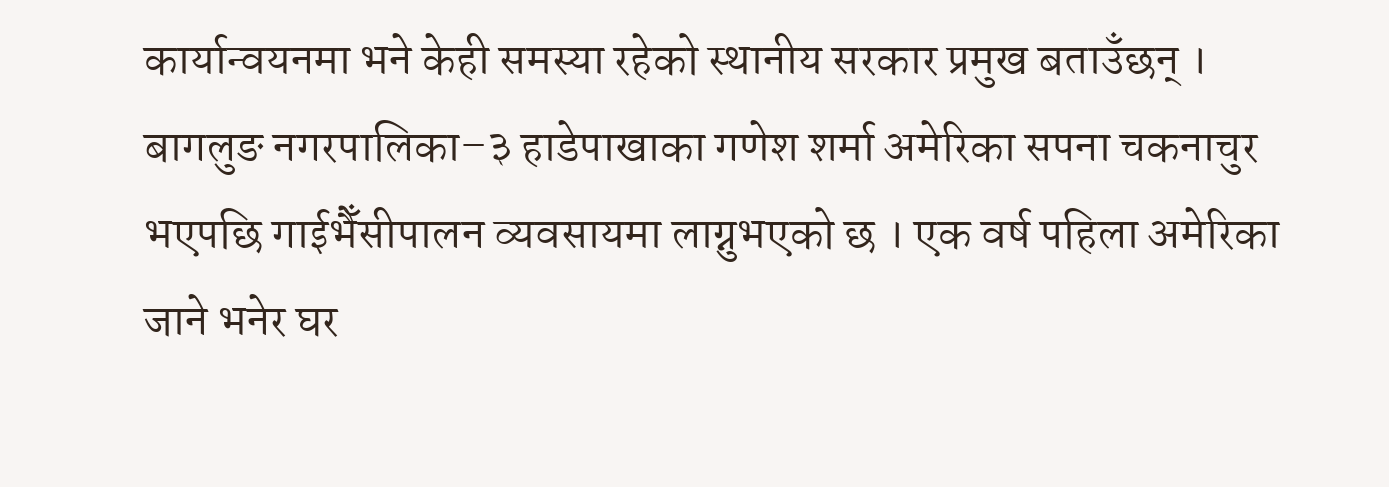कार्यान्वयनमा भने केही समस्या रहेको स्थानीय सरकार प्रमुख बताउँछन् ।
बागलुङ नगरपालिका–३ हाडेपाखाका गणेश शर्मा अमेरिका सपना चकनाचुर भएपछि गाईभैँसीपालन व्यवसायमा लाग्नुभएको छ । एक वर्ष पहिला अमेरिका जाने भनेर घर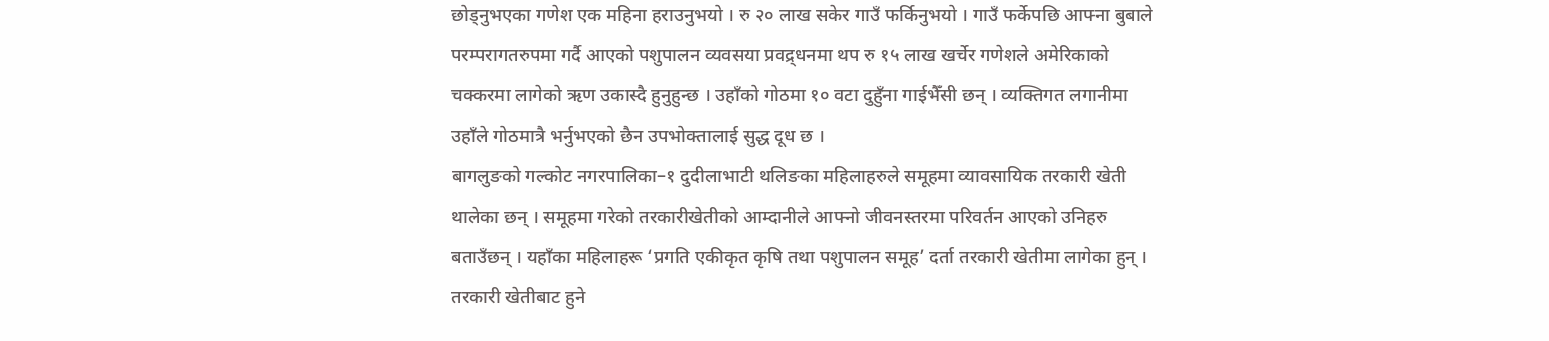छोड्नुभएका गणेश एक महिना हराउनुभयो । रु २० लाख सकेर गाउँ फर्किनुभयो । गाउँ फर्केपछि आफ्ना बुबाले परम्परागतरुपमा गर्दै आएको पशुपालन व्यवसया प्रवद्र्धनमा थप रु १५ लाख खर्चेर गणेशले अमेरिकाको चक्करमा लागेको ऋण उकास्दै हुनुहुन्छ । उहाँको गोठमा १० वटा दुहुँना गाईभैँसी छन् । व्यक्तिगत लगानीमा उहाँले गोठमात्रै भर्नुभएको छैन उपभोक्तालाई सुद्ध दूध छ ।
बागलुङको गल्कोट नगरपालिका–१ दुदीलाभाटी थलिङका महिलाहरुले समूहमा व्यावसायिक तरकारी खेती थालेका छन् । समूहमा गरेको तरकारीखेतीको आम्दानीले आफ्नो जीवनस्तरमा परिवर्तन आएको उनिहरु बताउँछन् । यहाँका महिलाहरू ‘प्रगति एकीकृत कृषि तथा पशुपालन समूह’ दर्ता तरकारी खेतीमा लागेका हुन् । तरकारी खेतीबाट हुने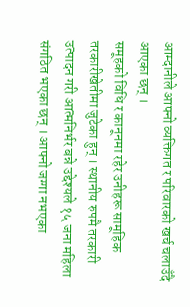आम्दानीले आफ्नो व्यक्तिगत र परिवारको खर्च चलाउँदै आएका छन् ।
समूहको विधि र कानूनमा रहेर उनीहरू सामूहिक तरकारीखेतीमा जुटेका हुन् । स्थानीय रुपमै तरकारी उत्पादन गरी आत्मनिर्भर बन्ने उद्देश्यले १५ जना महिला संगठित भएका छन् । आफ्नो जग्गा नभएका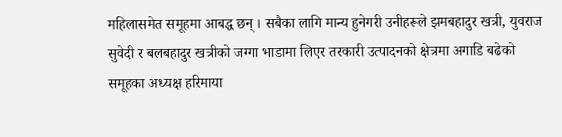महिलासमेत समूहमा आबद्ध छन् । सबैका लागि मान्य हुनेगरी उनीहरूले झमबहादुर खत्री, युवराज सुवेदी र बलबहादुर खत्रीको जग्गा भाडामा लिएर तरकारी उत्पादनको क्षेत्रमा अगाडि बढेको समूहका अध्यक्ष हरिमाया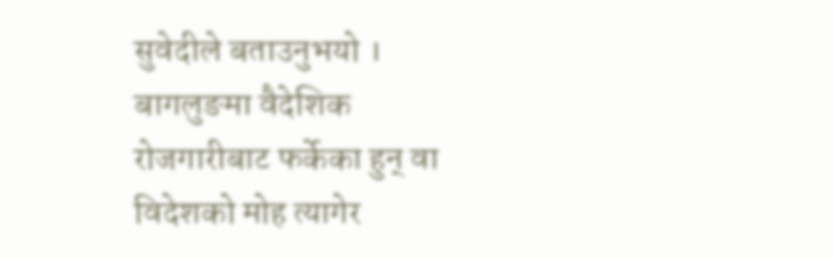सुवेदीले बताउनुभयो ।
बागलुङमा वैदेशिक रोजगारीबाट फर्केका हुन् वा विदेशको मोह त्यागेर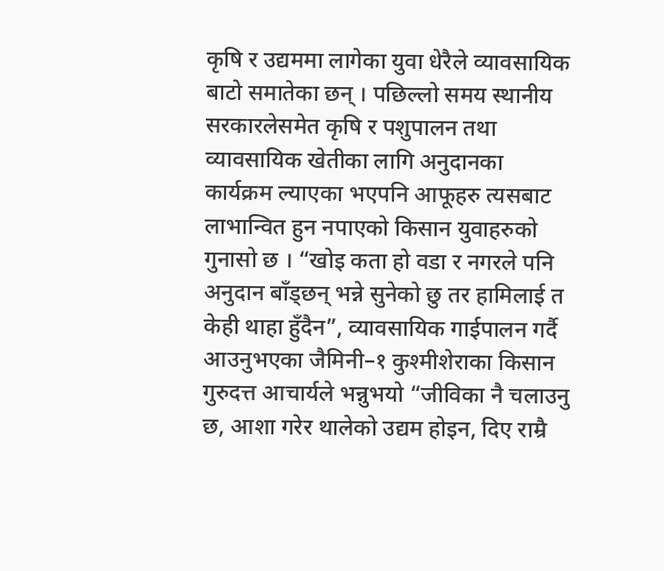कृषि र उद्यममा लागेका युवा धेरैले व्यावसायिक बाटो समातेका छन् । पछिल्लो समय स्थानीय सरकारलेसमेत कृषि र पशुपालन तथा व्यावसायिक खेतीका लागि अनुदानका कार्यक्रम ल्याएका भएपनि आफूहरु त्यसबाट लाभान्वित हुन नपाएको किसान युवाहरुको गुनासो छ । “खोइ कता हो वडा र नगरले पनि अनुदान बाँड्छन् भन्ने सुनेको छु तर हामिलाई त केही थाहा हुँदैन”, व्यावसायिक गाईपालन गर्दै आउनुभएका जैमिनी–१ कुश्मीशेराका किसान गुरुदत्त आचार्यले भन्नुभयो “जीविका नै चलाउनु छ, आशा गरेर थालेको उद्यम होइन, दिए राम्रै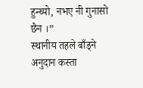हुन्थ्यो, नभए नी गुनासो छैन ।”
स्थानीय तहले बाँड्ने अनुदान कस्ता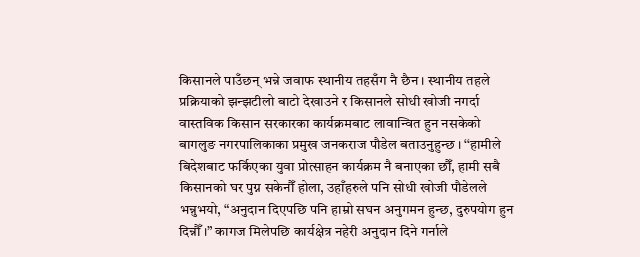किसानले पाउँछन् भन्ने जवाफ स्थानीय तहसँग नै छैन । स्थानीय तहले प्रक्रियाको झन्झटीलो बाटो देखाउने र किसानले सोधी खोजी नगर्दा वास्तविक किसान सरकारका कार्यक्रमबाट लावान्वित हुन नसकेको बागलुङ नगरपालिकाका प्रमुख जनकराज पौडेल बताउनुहुन्छ । ‘‘हामीले बिदेशबाट फर्किएका युवा प्रोत्साहन कार्यक्रम नै बनाएका छौँ, हामी सबै किसानको घर पुग्न सकेनौँ होला, उहाँहरुले पनि सोधी खोजी पौडेलले भन्नुभयो, “अनुदान दिएपछि पनि हाम्रो सघन अनुगमन हुन्छ, दुरुपयोग हुन दिन्नौँ ।” कागज मिलेपछि कार्यक्षेत्र नहेरी अनुदान दिने गर्नाले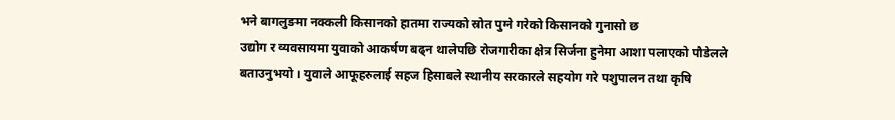भने बागलुङमा नक्कली किसानको हातमा राज्यको स्रोत पुग्ने गरेको किसानको गुनासो छ
उद्योग र व्यवसायमा युवाको आकर्षण बढ्न थालेपछि रोजगारीका क्षेत्र सिर्जना हुनेमा आशा पलाएको पौडेलले बताउनुभयो । युवाले आफूहरुलाई सहज हिसाबले स्थानीय सरकारले सहयोग गरे पशुपालन तथा कृषि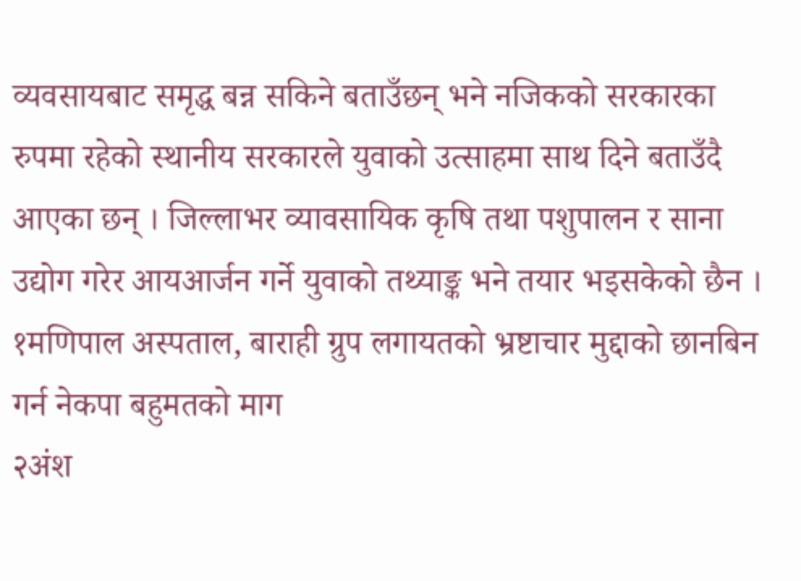व्यवसायबाट समृद्ध बन्न सकिने बताउँछन् भने नजिकको सरकारका रुपमा रहेको स्थानीय सरकारले युवाको उत्साहमा साथ दिने बताउँदै आएका छन् । जिल्लाभर व्यावसायिक कृषि तथा पशुपालन र साना उद्योग गरेर आयआर्जन गर्ने युवाको तथ्याङ्क भने तयार भइसकेको छैन ।
१मणिपाल अस्पताल, बाराही ग्रुप लगायतको भ्रष्टाचार मुद्दाको छानबिन गर्न नेकपा बहुमतको माग
२अंश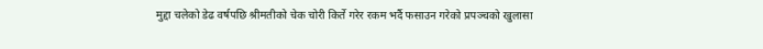मुद्दा चलेको डेढ वर्षपछि श्रीमतीको चेक चोरी किर्ते गरेर रकम भर्दै फसाउन गरेको प्रपञ्चको खुलासा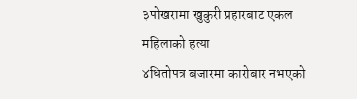३पोखरामा खुकुरी प्रहारबाट एकल महिलाको हत्या
४धितोपत्र बजारमा कारोबार नभएको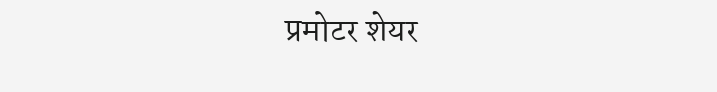प्रमोटर शेयर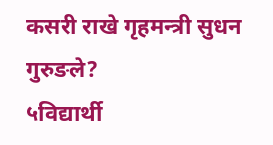कसरी राखे गृहमन्त्री सुधन गुरुङले?
५विद्यार्थी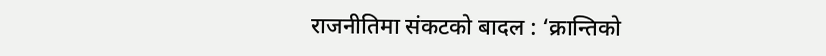राजनीतिमा संकटको बादल : ‘क्रान्तिको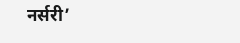नर्सरी’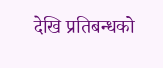देखि प्रतिबन्धको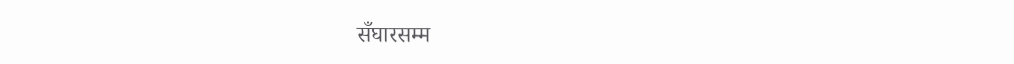सँघारसम्म